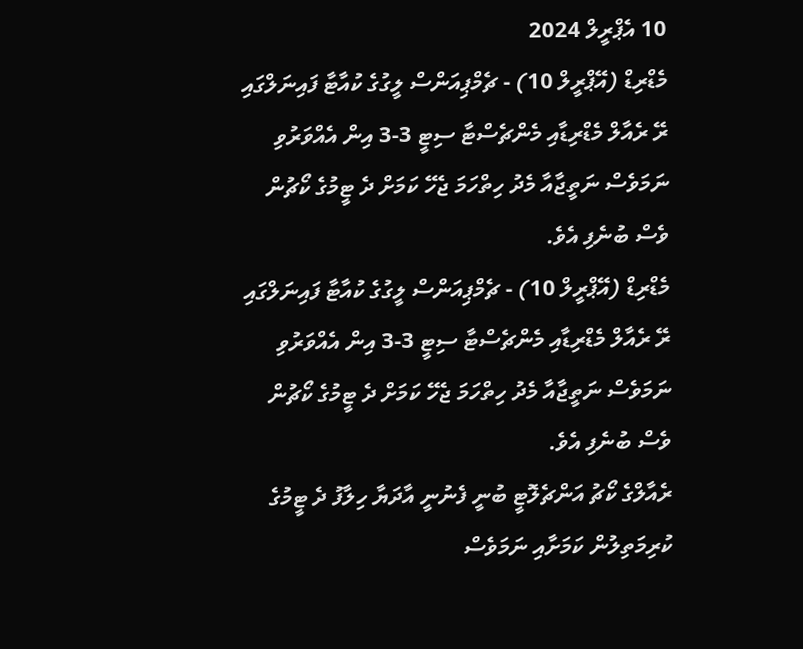10 އެޕްރީލް 2024
މެޑްރިޑް (އޭޕްރީލް 10) - ޗެމްޕިއަންސް ލީގުގެ ކުއާޓާ ފައިނަލްގައި ރޭ ރެއާލް މެޑްރިޑާއި މެންޗެސްޓާ ސިޓީ 3-3 އިން އެއްވަރުވި ނަމަވެސް ނަތީޖާއާ މެދު ހިތްހަމަ ޖެހޭ ކަމަށް ދެ ޓީމުގެ ކޯޗުން ވެސް ބުނެފި އެވެ.
މެޑްރިޑް (އޭޕްރީލް 10) - ޗެމްޕިއަންސް ލީގުގެ ކުއާޓާ ފައިނަލްގައި ރޭ ރެއާލް މެޑްރިޑާއި މެންޗެސްޓާ ސިޓީ 3-3 އިން އެއްވަރުވި ނަމަވެސް ނަތީޖާއާ މެދު ހިތްހަމަ ޖެހޭ ކަމަށް ދެ ޓީމުގެ ކޯޗުން ވެސް ބުނެފި އެވެ.
ރެއާލްގެ ކޯޗު އަންޗެލޮޓީ ބުނީ ފެނުނީ އާދަޔާ ހިލާފު ދެ ޓީމުގެ ކުރިމަތިލުން ކަމަށާއި ނަމަވެސް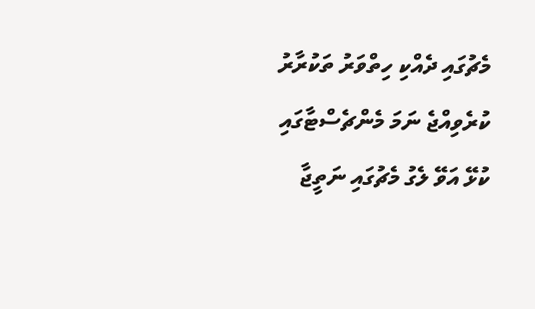މެޗުގައި ދެއްކި ހިތްވަރު ތަކުރާރު ކުރެވިއްޖެ ނަމަ މެންޗެސްޓާގައި ކުޅޭ އަވޭ ލެގު މެޗުގައި ނަތީޖާ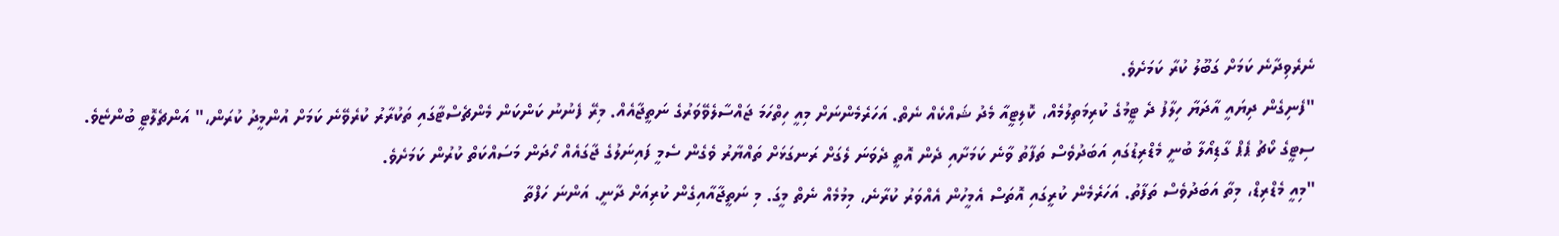ނެރެވިދާނެ ކަމަށް ގަބޫލު ކުރާ ކަމަށެވެ.
"ފެނިގެން ދިޔައީ އާދަޔާ ހިލާފު ދެ ޓީމުގެ ކުރިމަތިލުމެއް، ކޮލިޓީއާ މެދު ޝައްކެއް ނެތް. އަހަރެމެންނަށް މިއީ ހިތްހަމަ ޖައްސާލެވޭވަރުގެ ނަތީޖާއެއް. މިރޭ ފެނުނު ކަންކަން މެންޗެސްޓާގައި ތަކުރާރު ކުރެވޭނެ ކަމަށް އުންމީދު ކުރަން،" އަންޗެލޮޓީ ބުންޏެވެ.
ސިޓީގެ ކޯޗު ޕެޕް ގާޑިއޯލާ ބުނީ މެޑްރިޑުގައި އަބަދުވެސް ތަފާތު ވާނެ ކަމަށާއި ދެން އޮތީ ދެވަނަ ލެގަށް ރަނގަޅަށް ތައްޔާރު ވެގެން ސެމީ ފައިނަލުގެ ޖާގައެއް ހޯދަން މަސައްކަތް ކުރުން ކަމަށެވެ.
"މިއީ މެޑްރިޑް، މިތާ އަބަދުވެސް ތަފާތު. އަހަރެމެން ކުރީގައި އޮތަސް އެމީހުން އެއްވަރު ކުރާނެ، މިމުމެއް ނެތް މީގަ. މި ނަތީޖާއާއިގެން ކުރިއަށް ދާނީ. އަންނަ ހަފްތާ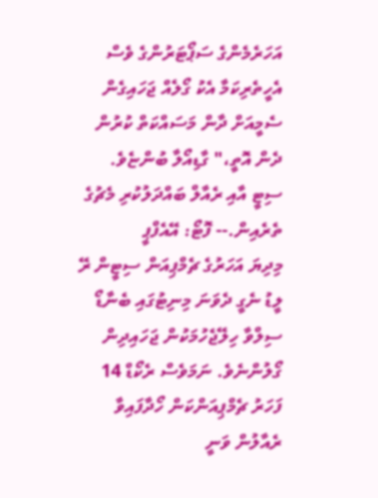އަހަރެމެންގެ ސަޕޯޓަރުންގެ ވެސް އެހީތެރިކަމާ އެކު ގޯލެއް ޖަހައިގެން ސެމީއަށް ދާން މަސައްކަތް ކުރުން ދެން އޮތީ،" ގާޑިއޯލާ ބުންޏެވެ.
ސިޓީ އާއި ރެއާލް ބައްދަލުކުރި މެޗުގެ ތެރެއިން.-- ފޮޓޯ: އޭއެފްޕީ
މިދިޔަ އަހަރުގެ ޗެމްޕިއަން ސިޓީން ރޭ ލީޑު ނެގީ ދެވަނަ މިނިޓުގައި ބެނާޑޯ ސިލްވާ ހިލޭޖެހުމަކުން ޖަހައިދިން ގޯލުންނެވެ. ނަމަވެސް ރެކޯޑް 14 ފަހަރު ޗެމްޕިއަންކަން ހޯދާފައިވާ ރެއާލުން ވަނީ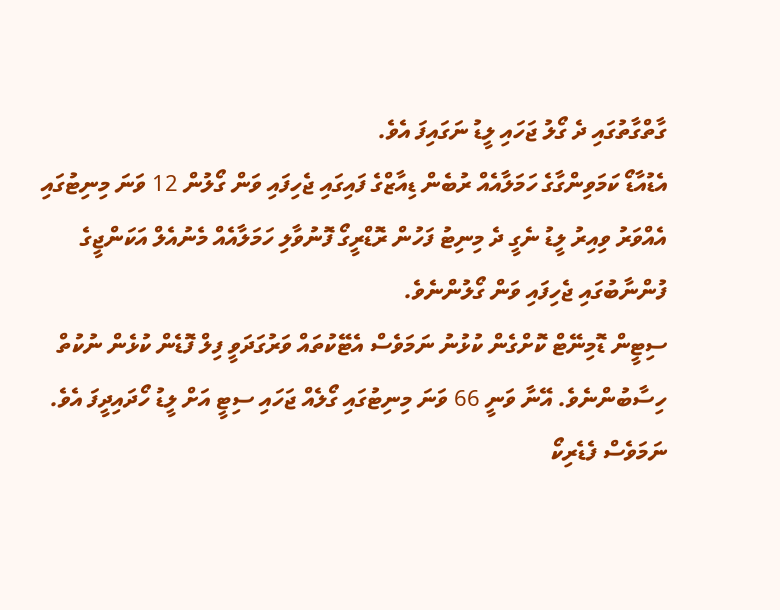ގާތްގާތުގައި ދެ ގޯލު ޖަހައި ލީޑު ނަގައިފަ އެވެ.
އެޑުއާޑޯ ކަމަވިންގާގެ ހަމަލާއެއް ރުބެން ޑިއާޒްގެ ފައިގައި ޖެހިފައި ވަން ގޯލުން 12 ވަނަ މިނިޓުގައި އެއްވަރު ވިއިރު ލީޑު ނެގީ ދެ މިނިޓު ފަހުން ރޮޑްރީގޯ ފޮނުވާލި ހަމަލާއެއް މެނުއެލް އަކަންޖީގެ ފުންނާބުގައި ޖެހިފައި ވަން ގޯލުންނެވެ.
ސިޓީން ޑޮމިނޭޓް ކޮށްގެން ކުޅުނު ނަމަވެސް އެޓޭކުތައް ވަރުގަދަވީ ފިލް ފޮޑެން ކުޅެން ނުކުތް ހިސާބުންނެވެ. އޭނާ ވަނީ 66 ވަނަ މިނިޓުގައި ގޯލެއް ޖަހައި ސިޓީ އަށް ލީޑު ހޯދައިދީފަ އެވެ. ނަމަވެސް ފެޑެރިކޯ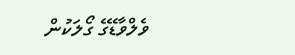ވެލްވާޑޭގެ ގޯލަކުން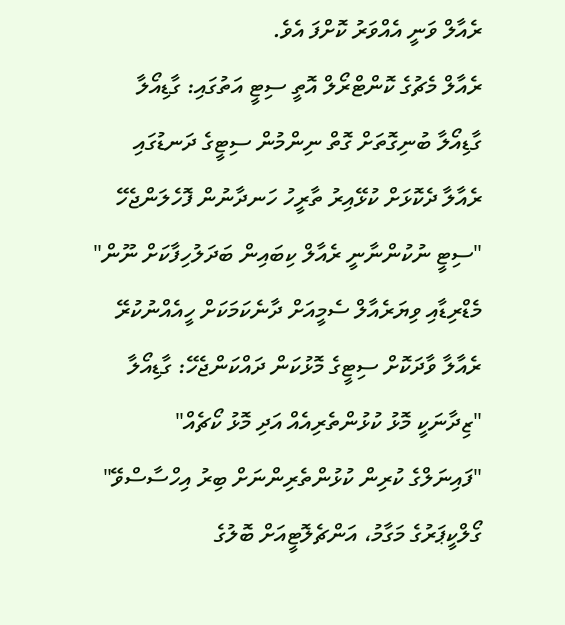ރެއާލް ވަނީ އެއްވަރު ކޮށްފަ އެވެ.
ރެއާލް މެޗުގެ ކޮންޓްރޯލް އޮތީ ސިޓީ އަތުގައި: ގާޑިއޯލާ
ގާޑިއޯލާ ބުނިގޮތަށް ގޮތް ނިންމުން ސިޓީގެ ދަނޑުގައި
ރެއާލާ ދެކޮޅަށް ކުޅޭއިރު ތާރީހު ހަނދާނުން ފޮހެލަންޖެހޭ
"ސިޓީ ނުކުންނާނީ ރެއާލް ކިބައިން ބަދަލުހިފާކަށް ނޫން"
މެޑްރިޑާއި ވިޔަރެއާލް ސެމީއަށް ދާނެކަމަކަށް ހީއެއްނުކުރޭ
ރެއާލާ ވާދަކޮށް ސިޓީގެ މޮޅުކަން ދައްކަންޖެހޭ: ގާޑިއޯލާ
"ޒިދާނަކީ މޮޅު ކުޅުންތެރިއެއް އަދި މޮޅު ކޯޗެއް"
"ފައިނަލްގެ ކުރިން ކުޅުންތެރިންނަށް ބިރު އިހްސާސްވޭ"
ގޯލްކީޕަރުގެ މަގާމު، އަންޗެލޮޓީއަށް ބޮލުގެ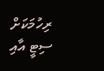ރިހުމަކަށް
ސިޓީ އާއި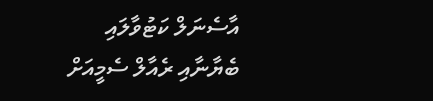އާސެނަލް ކަޓުވާލައި ބެޔާނާއި ރެއާލް ސެމީއަށް